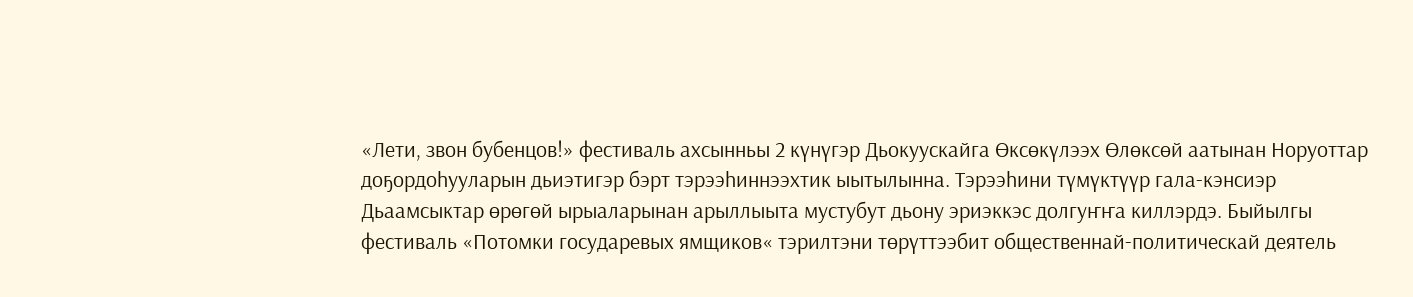«Лети, звон бубенцов!» фестиваль ахсынньы 2 күнүгэр Дьокуускайга Өксөкүлээх Өлөксөй аатынан Норуоттар доҕордоһууларын дьиэтигэр бэрт тэрээһиннээхтик ыытылынна. Тэрээһини түмүктүүр гала-кэнсиэр Дьаамсыктар өрөгөй ырыаларынан арыллыыта мустубут дьону эриэккэс долгуҥҥа киллэрдэ. Быйылгы фестиваль «Потомки государевых ямщиков« тэрилтэни төрүттээбит общественнай-политическай деятель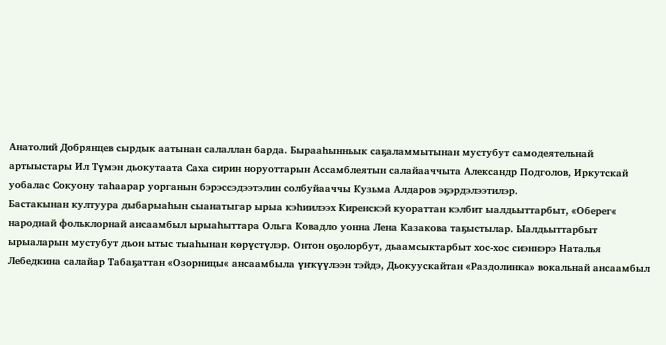Анатолий Добрянцев сырдык аатынан салаллан барда. Бырааһынньык саҕаламмытынан мустубут самодеятельнай артыыстары Ил Түмэн дьокутаата Саха сирин норуоттарын Ассамблеятын салайааччыта Александр Подголов, Иркутскай уобалас Сокуону таһаарар уорганын бэрэссэдээтэлин солбуйааччы Кузьма Алдаров эҕэрдэлээтилэр.
Бастакынан култуура дыбарыаһын сыанатыгар ырыа кэһиилээх Киренскэй куораттан кэлбит ыалдьыттарбыт, «Оберег« народнай фольклорнай ансаамбыл ырыаһыттара Ольга Ковадло уонна Лена Казакова таҕыстылар. Ыалдьыттарбыт ырыаларын мустубут дьон ытыс тыаһынан көрүстүлэр. Онтон оҕолорбут, дьаамсыктарбыт хос-хос сиэннэрэ Наталья Лебедкина салайар Табаҕаттан «Озорницы« ансаамбыла үҥкүүлээн тэйдэ, Дьокуускайтан «Раздолинка» вокальнай ансаамбыл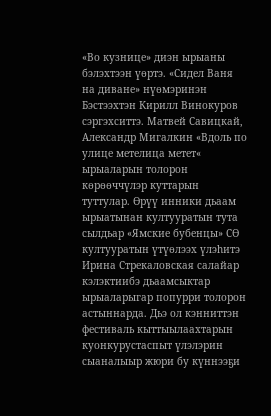«Во кузнице» диэн ырыаны бэлэхтээн үөртэ. «Сидел Ваня на диване» нүөмэринэн Бэстээхтэн Кирилл Винокуров сэргэхситтэ. Матвей Савицкай, Александр Мигалкин «Вдоль по улице метелица метет« ырыаларын толорон көрөөччүлэр куттарын туттулар. Өрүү инники дьаам ырыатынан култууратын тута сылдьар «Ямские бубенцы» СӨ култууратын үтүөлээх үлэһитэ Ирина Стрекаловская салайар кэлэктиибэ дьаамсыктар ырыаларыгар попурри толорон астыннарда. Дьэ ол кэнниттэн фестиваль кыттыылаахтарын куонкурустаспыт үлэлэрин сыаналыыр жюри бу күннээҕи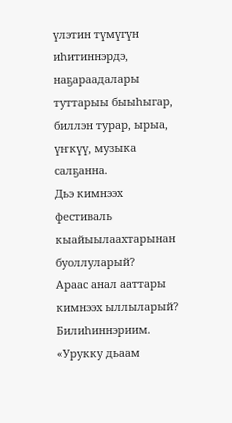үлэтин түмүгүн иһитиннэрдэ, наҕараадалары туттарыы быыһыгар, биллэн турар, ырыа, үҥкүү, музыка салҕанна.
Дьэ кимнээх фестиваль кыайыылаахтарынан буоллуларый?
Араас анал ааттары кимнээх ыллыларый? Билиһиннэриим.
«Урукку дьаам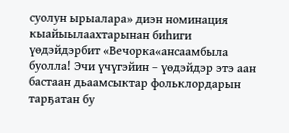суолун ырыалара» диэн номинация кыайыылаахтарынан биһиги үөдэйдэрбит «Вечорка«ансаамбыла буолла! Эчи үчүгэйин – үөдэйдэр этэ аан бастаан дьаамсыктар фольклордарын тарҕатан бу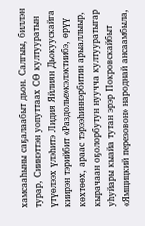хамсааһыны саҕалаабыт дьон. Салгыы, биллэн турар, Сиинэттэн уопуттаах СӨ култууратын үтүөлээх үлэһитэ Лидия Яйлиян Дьокуускайга киирэн тэрийбит «Раздолье»кэлэктиибэ, өрүү көхтөөх, араас тэрээһиннэрбитин арыаллыыр, кырачаан оҕолорбутун нуучча култууратыгар уһуйары кыайа тутан эрэр Покровскайбыт «Ямщицкий перезовон» народнай ансаамбыла,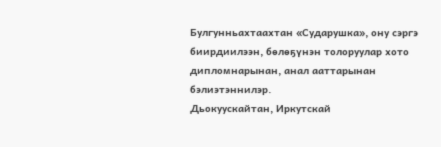Булгунньахтаахтан «Сударушка», ону сэргэ биирдиилээн, бөлөҕүнэн толоруулар хото дипломнарынан, анал ааттарынан бэлиэтэннилэр.
Дьокуускайтан, Иркутскай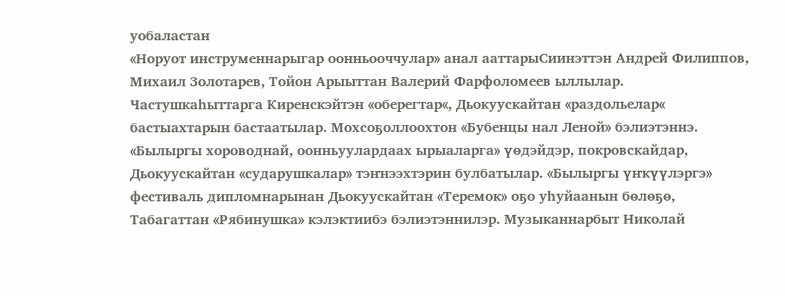уобаластан
«Норуот инструменнарыгар оонньооччулар» анал ааттарыСиинэттэн Андрей Филиппов, Михаил Золотарев, Тойон Арыыттан Валерий Фарфоломеев ыллылар. Частушкаһыттарга Киренскэйтэн «оберегтар«, Дьокуускайтан «раздольелар« бастыахтарын бастаатылар. Мохсоҕоллоохтон «Бубенцы нал Леной» бэлиэтэннэ. «Былыргы хороводнай, оонньуулардаах ырыаларга» үөдэйдэр, покровскайдар, Дьокуускайтан «сударушкалар» тэҥнээхтэрин булбатылар. «Былыргы үҥкүүлэргэ» фестиваль дипломнарынан Дьокуускайтан «Теремок» оҕо уһуйаанын бөлөҕө, Табагаттан «Рябинушка» кэлэктиибэ бэлиэтэннилэр. Музыканнарбыт Николай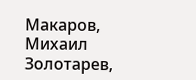Макаров, Михаил Золотарев,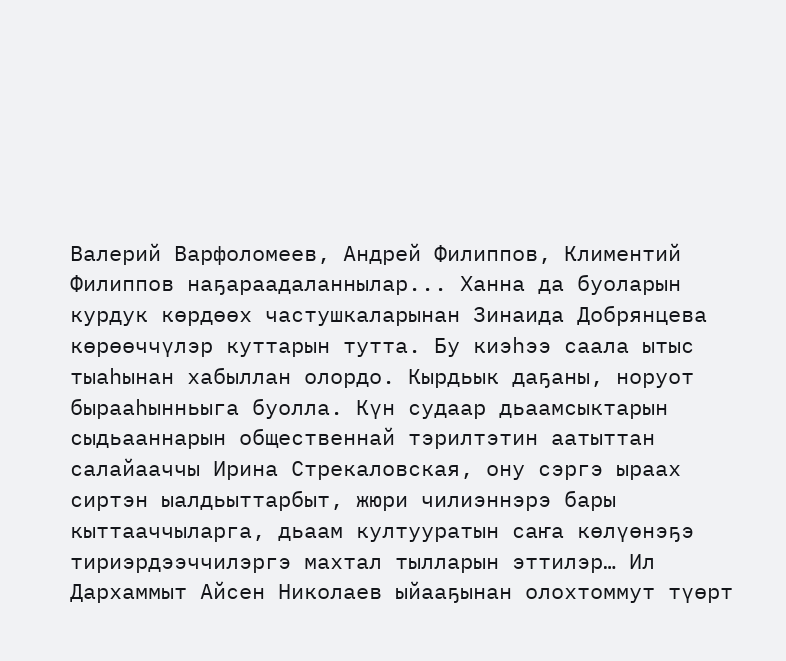Валерий Варфоломеев, Андрей Филиппов, Климентий Филиппов наҕараадаланнылар... Ханна да буоларын курдук көрдөөх частушкаларынан Зинаида Добрянцева көрөөччүлэр куттарын тутта. Бу киэһээ саала ытыс тыаһынан хабыллан олордо. Кырдьык даҕаны, норуот бырааһынньыга буолла. Күн судаар дьаамсыктарын сыдьааннарын общественнай тэрилтэтин аатыттан салайааччы Ирина Стрекаловская, ону сэргэ ыраах сиртэн ыалдьыттарбыт, жюри чилиэннэрэ бары кыттааччыларга, дьаам култууратын саҥа көлүөнэҕэ тириэрдээччилэргэ махтал тылларын эттилэр… Ил Дархаммыт Айсен Николаев ыйааҕынан олохтоммут түөрт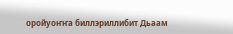оройуоҥҥа биллэриллибит Дьаам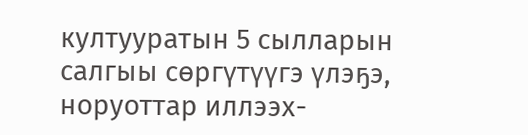култууратын 5 сылларын салгыы сөргүтүүгэ үлэҕэ, норуоттар иллээх-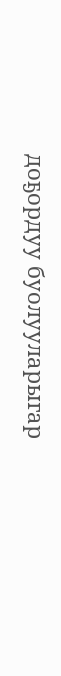доҕордуу буолууларыгар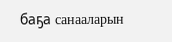баҕа санааларын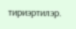тириэртилэр.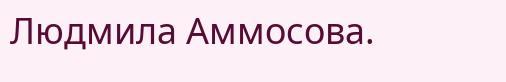Людмила Аммосова.